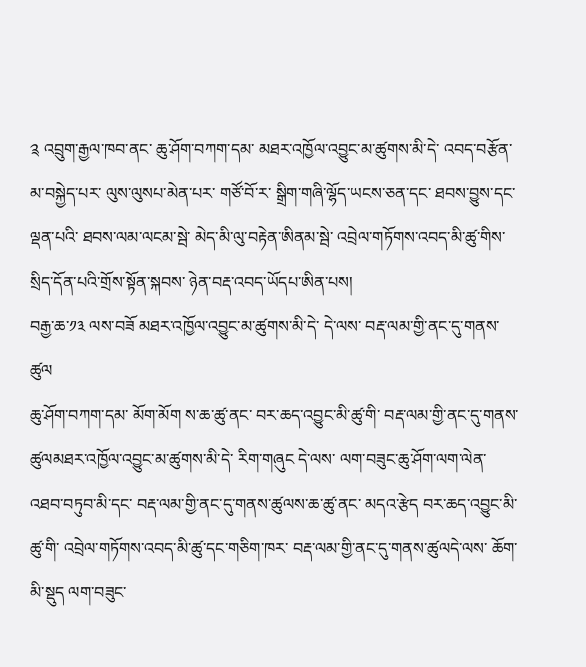༉ འབྲུག་རྒྱལ་ཁབ་ནང་ ཆུ་ཤོག་བཀག་དམ་ མཐར་འཁྱོལ་འབྱུང་མ་ཚུགས་མི་དེ་ འབད་བརྩོན་མ་བསྐྱེད་པར་ ལུས་ལུསཔ་མེན་པར་ གཙོ་བོ་ར་ སྒྲིག་གཞི་ལྷོད་ཡངས་ཅན་དང་ ཐབས་བྱུས་དང་ལྡན་པའི་ ཐབས་ལམ་ལངམ་སྦེ་ མེད་མི་ལུ་བརྟེན་ཨིནམ་སྦེ་ འབྲེལ་གཏོགས་འབད་མི་ཚུ་གིས་ སྲིད་དོན་པའི་གྲོས་སྟོན་སྐབས་ ཉེན་བརྡ་འབད་ཡོདཔ་ཨིན་པས།
བརྒྱ་ཆ་༡༣ ལས་བཟོ མཐར་འཁྱོལ་འབྱུང་མ་ཚུགས་མི་དེ་ དེ་ལས་ བརྡ་ལམ་གྱི་ནང་དུ་གནས་ཚུལ
ཆུ་ཤོག་བཀག་དམ་ མོག་མོག ས་ཆ་ཚུ་ནང་ བར་ཆད་འབྱུང་མི་ཚུ་གི་ བརྡ་ལམ་གྱི་ནང་དུ་གནས་ཚུལམཐར་འཁྱོལ་འབྱུང་མ་ཚུགས་མི་དེ་ རིག་གཞུང དེ་ལས་ ལག་བཟུང་ཆུ་ཤོག་ལག་ལེན་འཐབ་བཏུབ་མི་དང་ བརྡ་ལམ་གྱི་ནང་དུ་གནས་ཚུལས་ཆ་ཚུ་ནང་ མདའ་རྩེད བར་ཆད་འབྱུང་མི་ཚུ་གི་ འབྲེལ་གཏོགས་འབད་མི་ཚུ་དང་གཅིག་ཁར་ བརྡ་ལམ་གྱི་ནང་དུ་གནས་ཚུལདེ་ལས་ ཆོག་མི་སྡུད ལག་བཟུང་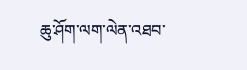ཆུ་ཤོག་ལག་ལེན་འཐབ་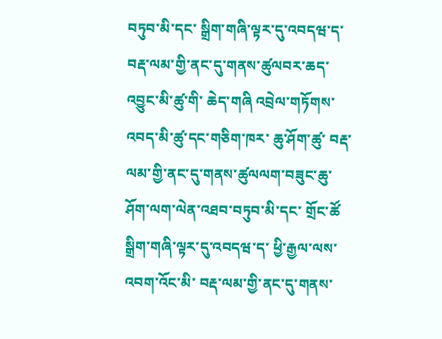བཏུབ་མི་དང་ སྒྲིག་གཞི་ལྟར་དུ་འབདཝ་ད་ བརྡ་ལམ་གྱི་ནང་དུ་གནས་ཚུལབར་ཆད་འབྱུང་མི་ཚུ་གི་ ཆེད་གཞི འབྲེལ་གཏོགས་འབད་མི་ཚུ་དང་གཅིག་ཁར་ ཆུ་ཤོག་ཚུ་ བརྡ་ལམ་གྱི་ནང་དུ་གནས་ཚུལལག་བཟུང་ཆུ་ཤོག་ལག་ལེན་འཐབ་བཏུབ་མི་དང་ གྲོང་ཚོ སྒྲིག་གཞི་ལྟར་དུ་འབདཝ་ད་ ཕྱི་རྒྱལ་ལས་འབག་འོང་མི་ བརྡ་ལམ་གྱི་ནང་དུ་གནས་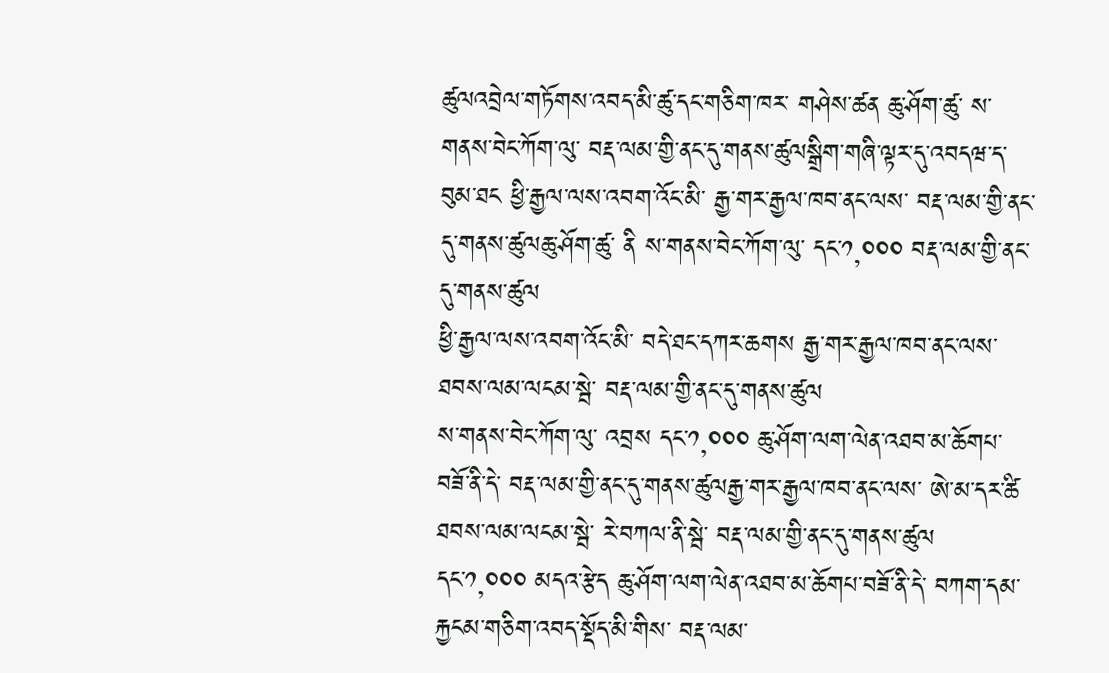ཚུལའབྲེལ་གཏོགས་འབད་མི་ཚུ་དང་གཅིག་ཁར་ གཤེས་ཚན ཆུ་ཤོག་ཚུ་ ས་གནས་བེང་ཀོག་ལུ་ བརྡ་ལམ་གྱི་ནང་དུ་གནས་ཚུལསྒྲིག་གཞི་ལྟར་དུ་འབདཝ་ད་ བུམ་ཐང ཕྱི་རྒྱལ་ལས་འབག་འོང་མི་ རྒྱ་གར་རྒྱལ་ཁབ་ནང་ལས་ བརྡ་ལམ་གྱི་ནང་དུ་གནས་ཚུལཆུ་ཤོག་ཚུ་ ནི ས་གནས་བེང་ཀོག་ལུ་ དང་༡,༠༠༠ བརྡ་ལམ་གྱི་ནང་དུ་གནས་ཚུལ
ཕྱི་རྒྱལ་ལས་འབག་འོང་མི་ བདེ་ཐང་དཀར་ཆགས རྒྱ་གར་རྒྱལ་ཁབ་ནང་ལས་ ཐབས་ལམ་ལངམ་སྦེ་ བརྡ་ལམ་གྱི་ནང་དུ་གནས་ཚུལ
ས་གནས་བེང་ཀོག་ལུ་ འབྲས དང་༡,༠༠༠ ཆུ་ཤོག་ལག་ལེན་འཐབ་མ་ཆོགཔ་བཟོ་ནི་དེ་ བརྡ་ལམ་གྱི་ནང་དུ་གནས་ཚུལརྒྱ་གར་རྒྱལ་ཁབ་ནང་ལས་ ཨེ་མ་དར་ཚི ཐབས་ལམ་ལངམ་སྦེ་ རེ་བཀལ་ནི་སྦེ་ བརྡ་ལམ་གྱི་ནང་དུ་གནས་ཚུལ
དང་༡,༠༠༠ མདའ་རྩེད ཆུ་ཤོག་ལག་ལེན་འཐབ་མ་ཆོགཔ་བཟོ་ནི་དེ་ བཀག་དམ་རྐྱངམ་གཅིག་འབད་སྡོད་མི་གིས་ བརྡ་ལམ་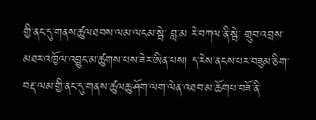གྱི་ནང་དུ་གནས་ཚུལཐབས་ལམ་ལངམ་སྦེ་ བླ་མ རེ་བཀལ་ནི་སྦེ་ གྲུབ་འབྲས་མཐར་འཁྱོལ་འབྱུང་མ་ཚུགས་པས་ཟེར་ཨིན་པས། ད་རེས་ནངས་པར་བཟུམ་ཅིག་ བརྡ་ལམ་གྱི་ནང་དུ་གནས་ཚུལཆུ་ཤོག་ལག་ལེན་འཐབ་མ་ཆོགཔ་བཟོ་ནི་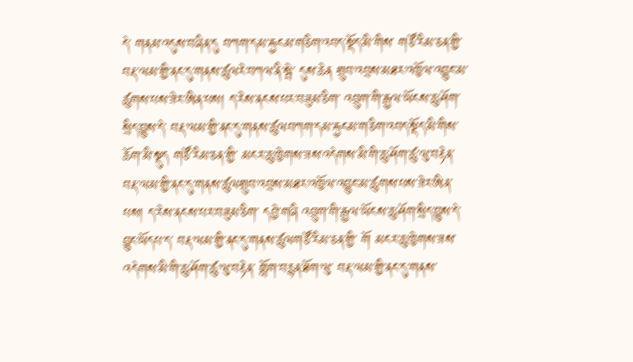དེ་ གནམ་འདུས་བཞིན་དུ བཀག་དམ་རྐྱངམ་གཅིག་འབད་སྡོད་མི་གིས་ གཙོ་རིམ་ཅན་གྱི་ བརྡ་ལམ་གྱི་ནང་དུ་གནས་ཚུལརེ་བཀལ་ནི་སྦེ་ དུས་ཆེན གྲུབ་འབྲས་མཐར་འཁྱོལ་འབྱུང་མ་ཚུགས་པས་ཟེར་ཨིན་པས། ད་རེས་ནངས་པར་བཟུམ་ཅིག་ འབྲུག་གི་རྒྱལ་ཡོངས་ཆུ་ཤོག་སྲིད་བྱུས་དེ་ བརྡ་ལམ་གྱི་ནང་དུ་གནས་ཚུལབཀག་དམ་རྐྱངམ་གཅིག་འབད་སྡོད་མི་གིས་ ཆོག་མི་སྡུད གཙོ་རིམ་ཅན་གྱི་ མངར་ཆུ་ཁྱེགས་ཟས་འདེགས་མི་གི་ཆུ་ཤོག་ཚུ་ལུ་བརྟེན་ བརྡ་ལམ་གྱི་ནང་དུ་གནས་ཚུལགྲུབ་འབྲས་མཐར་འཁྱོལ་འབྱུང་མ་ཚུགས་པས་ཟེར་ཨིན་པས། ད་རེས་ནངས་པར་བཟུམ་ཅིག་ དབྱེ་གཞི འབྲུག་གི་རྒྱལ་ཡོངས་ཆུ་ཤོག་སྲིད་བྱུས་དེ་ བྱུང་ཡོདཔ་ད་ བརྡ་ལམ་གྱི་ནང་དུ་གནས་ཚུལགཙོ་རིམ་ཅན་གྱི་ གོ མངར་ཆུ་ཁྱེགས་ཟས་འདེགས་མི་གི་ཆུ་ཤོག་ཚུ་ལུ་བརྟེན་ གློག་བརྙན་ཐོག་ལུ་ བརྡ་ལམ་གྱི་ནང་དུ་གནས་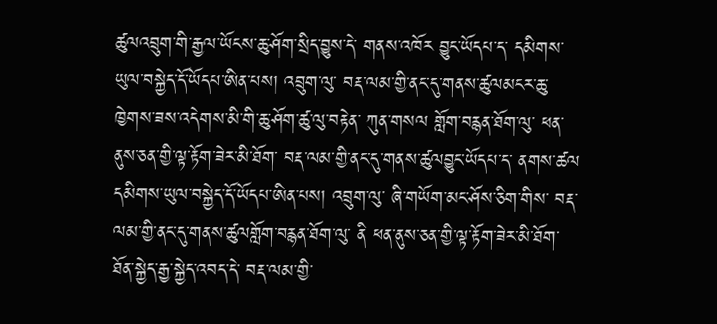ཚུལའབྲུག་གི་རྒྱལ་ཡོངས་ཆུ་ཤོག་སྲིད་བྱུས་དེ་ གནས་འཁོར བྱུང་ཡོདཔ་ད་ དམིགས་ཡུལ་བསྐྱེད་དོ་ཡོདཔ་ཨིན་པས། འབྲུག་ལུ་ བརྡ་ལམ་གྱི་ནང་དུ་གནས་ཚུལམངར་ཆུ་ཁྱེགས་ཟས་འདེགས་མི་གི་ཆུ་ཤོག་ཚུ་ལུ་བརྟེན་ ཀུན་གསལ གློག་བརྙན་ཐོག་ལུ་ ཕན་ནུས་ཅན་གྱི་ལྟ་རྟོག་ཟེར་མི་ཐོག་ བརྡ་ལམ་གྱི་ནང་དུ་གནས་ཚུལབྱུང་ཡོདཔ་ད་ ནགས་ཚལ དམིགས་ཡུལ་བསྐྱེད་དོ་ཡོདཔ་ཨིན་པས། འབྲུག་ལུ་ ཞི་གཡོག་མང་ཤོས་ཅིག་གིས་ བརྡ་ལམ་གྱི་ནང་དུ་གནས་ཚུལགློག་བརྙན་ཐོག་ལུ་ ནི ཕན་ནུས་ཅན་གྱི་ལྟ་རྟོག་ཟེར་མི་ཐོག་ ཐོན་སྐྱེད་རྒྱ་སྐྱེད་འབད་དེ་ བརྡ་ལམ་གྱི་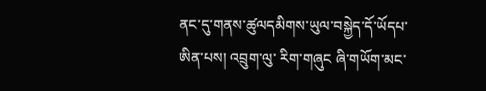ནང་དུ་གནས་ཚུལདམིགས་ཡུལ་བསྐྱེད་དོ་ཡོདཔ་ཨིན་པས། འབྲུག་ལུ་ རིག་གཞུང ཞི་གཡོག་མང་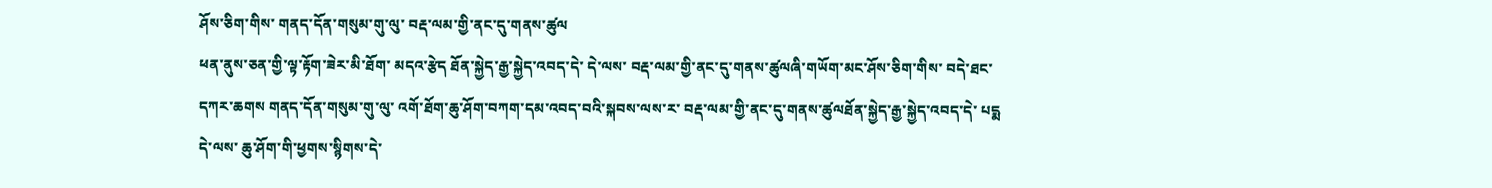ཤོས་ཅིག་གིས་ གནད་དོན་གསུམ་གུ་ལུ་ བརྡ་ལམ་གྱི་ནང་དུ་གནས་ཚུལ
ཕན་ནུས་ཅན་གྱི་ལྟ་རྟོག་ཟེར་མི་ཐོག་ མདའ་རྩེད ཐོན་སྐྱེད་རྒྱ་སྐྱེད་འབད་དེ་ དེ་ལས་ བརྡ་ལམ་གྱི་ནང་དུ་གནས་ཚུལཞི་གཡོག་མང་ཤོས་ཅིག་གིས་ བདེ་ཐང་དཀར་ཆགས གནད་དོན་གསུམ་གུ་ལུ་ འགོ་ཐོག་ཆུ་ཤོག་བཀག་དམ་འབད་བའི་སྐབས་ལས་ར་ བརྡ་ལམ་གྱི་ནང་དུ་གནས་ཚུལཐོན་སྐྱེད་རྒྱ་སྐྱེད་འབད་དེ་ པདྨ དེ་ལས་ ཆུ་ཤོག་གི་ཕྱགས་སྙིགས་དེ་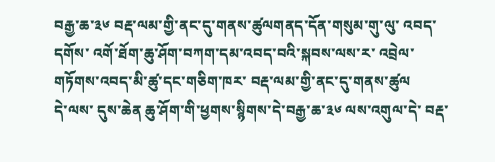བརྒྱ་ཆ་༣༦ བརྡ་ལམ་གྱི་ནང་དུ་གནས་ཚུལགནད་དོན་གསུམ་གུ་ལུ་ འབད་དགོས་ འགོ་ཐོག་ཆུ་ཤོག་བཀག་དམ་འབད་བའི་སྐབས་ལས་ར་ འབྲེལ་གཏོགས་འབད་མི་ཚུ་དང་གཅིག་ཁར་ བརྡ་ལམ་གྱི་ནང་དུ་གནས་ཚུལ
དེ་ལས་ དུས་ཆེན ཆུ་ཤོག་གི་ཕྱགས་སྙིགས་དེ་བརྒྱ་ཆ་༣༦ ལས་འགུལ་དེ་ བརྡ་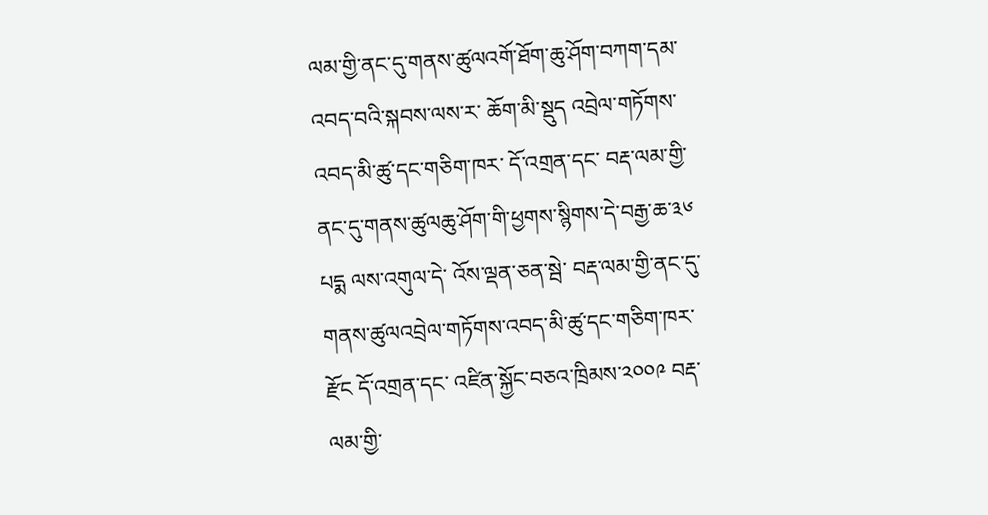ལམ་གྱི་ནང་དུ་གནས་ཚུལའགོ་ཐོག་ཆུ་ཤོག་བཀག་དམ་འབད་བའི་སྐབས་ལས་ར་ ཆོག་མི་སྡུད འབྲེལ་གཏོགས་འབད་མི་ཚུ་དང་གཅིག་ཁར་ དོ་འགྲན་དང་ བརྡ་ལམ་གྱི་ནང་དུ་གནས་ཚུལཆུ་ཤོག་གི་ཕྱགས་སྙིགས་དེ་བརྒྱ་ཆ་༣༦ པདྨ ལས་འགུལ་དེ་ འོས་ལྡན་ཅན་སྦེ་ བརྡ་ལམ་གྱི་ནང་དུ་གནས་ཚུལའབྲེལ་གཏོགས་འབད་མི་ཚུ་དང་གཅིག་ཁར་ རྫོང དོ་འགྲན་དང་ འཛིན་སྐྱོང་བཅའ་ཁྲིམས་༢༠༠༩ བརྡ་ལམ་གྱི་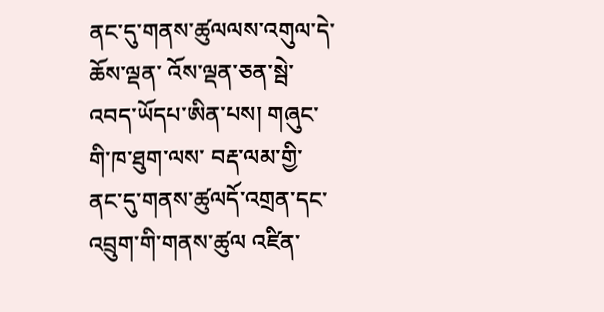ནང་དུ་གནས་ཚུལལས་འགུལ་དེ་ ཆོས་ལྡན་ འོས་ལྡན་ཅན་སྦེ་ འབད་ཡོདཔ་ཨིན་པས། གཞུང་གི་ཁ་ཐུག་ལས་ བརྡ་ལམ་གྱི་ནང་དུ་གནས་ཚུལདོ་འགྲན་དང་ འབྲུག་གི་གནས་ཚུལ འཛིན་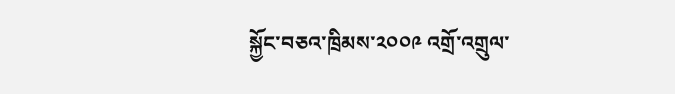སྐྱོང་བཅའ་ཁྲིམས་༢༠༠༩ འགྲོ་འགྲུལ་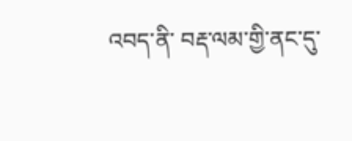འབད་ནི་ བརྡ་ལམ་གྱི་ནང་དུ་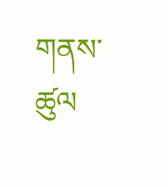གནས་ཚུལ